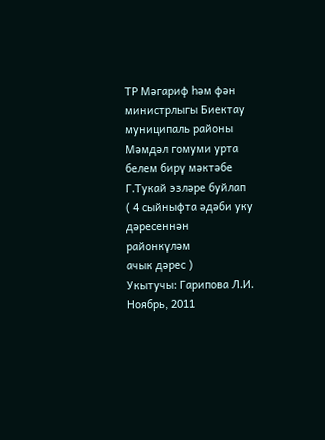ТР Мәгариф һәм фән министрлыгы Биектау муниципаль районы
Мәмдәл гомуми урта белем бирү мәктәбе
Г.Тукай эзләре буйлап
( 4 сыйныфта әдәби уку дәресеннән районкүләм
ачык дәрес )
Укытучы: Гарипова Л.И.
Ноябрь, 2011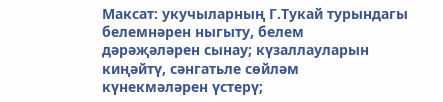Максат: укучыларның Г.Тукай турындагы белемнәрен ныгыту, белем
дәрәҗәләрен сынау; күзаллауларын киңәйтү, сәнгатьле сөйләм
күнекмәләрен үстерү;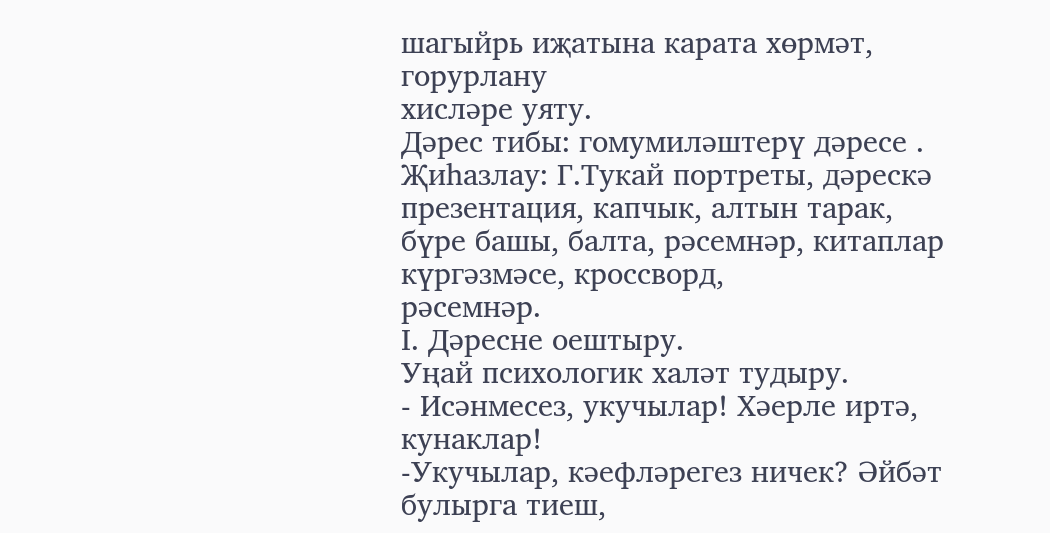шагыйрь иҗатына карата хөрмәт, горурлану
хисләре уяту.
Дәрес тибы: гомумиләштерү дәресе .
Җиһазлау: Г.Тукай портреты, дәрескә презентация, капчык, алтын тарак,
бүре башы, балта, рәсемнәр, китаплар күргәзмәсе, кроссворд,
рәсемнәр.
I. Дәресне оештыру.
Уңай психологик халәт тудыру.
- Исәнмесез, укучылар! Хәерле иртә, кунаклар!
-Укучылар, кәефләрегез ничек? Әйбәт булырга тиеш,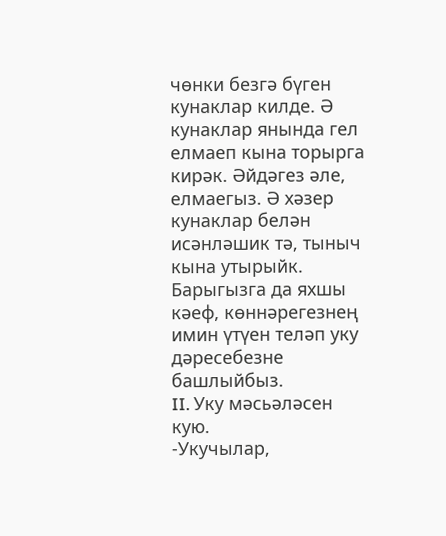чөнки безгә бүген кунаклар килде. Ә кунаклар янында гел елмаеп кына торырга кирәк. Әйдәгез әле, елмаегыз. Ә хәзер кунаклар белән исәнләшик тә, тыныч кына утырыйк. Барыгызга да яхшы кәеф, көннәрегезнең имин үтүен теләп уку дәресебезне башлыйбыз.
II. Уку мәсьәләсен кую.
-Укучылар,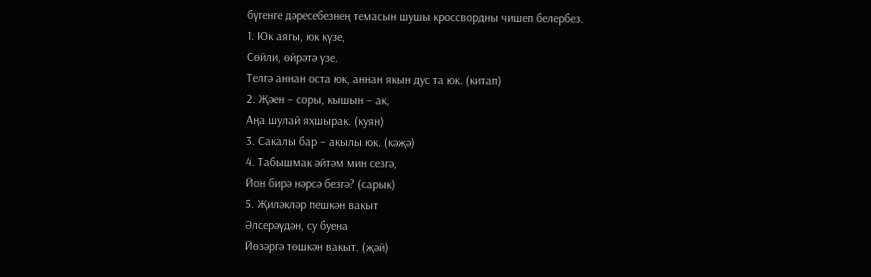бүгенге дәресебезнең темасын шушы кроссвордны чишеп белербез.
1. Юк аягы, юк күзе,
Сөйли, өйрәтә үзе.
Телгә аннан оста юк, аннан якын дус та юк. (китап)
2. Җәен – соры, кышын – ак,
Аңа шулай яхшырак. (куян)
3. Сакалы бар – акылы юк. (кәҗә)
4. Табышмак әйтәм мин сезгә,
Йон бирә нәрсә безгә? (сарык)
5. Җиләкләр пешкән вакыт
Әлсерәүдән, су буена
Йөзәргә төшкән вакыт. (җәй)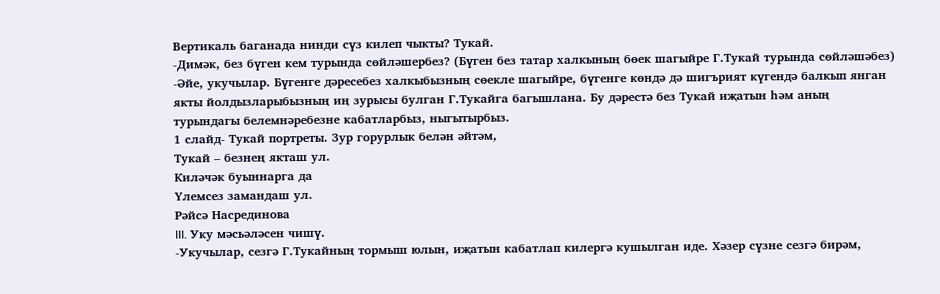Вертикаль баганада нинди сүз килеп чыкты? Тукай.
-Димәк, без бүген кем турында сөйләшербез? (Бүген без татар халкының бөек шагыйре Г.Тукай турында сөйләшәбез)
-Әйе, укучылар. Бүгенге дәресебез халкыбызның сөекле шагыйре, бүгенге көндә дә шигърият күгендә балкып янган якты йолдызларыбызның иң зурысы булган Г.Тукайга багышлана. Бу дәрестә без Тукай иҗатын һәм аның турындагы белемнәребезне кабатларбыз, ныгытырбыз.
1 слайд- Тукай портреты. Зур горурлык белән әйтәм,
Тукай – безнең якташ ул.
Киләчәк буыннарга да
Үлемсез замандаш ул.
Рәйсә Насрединова
III. Уку мәсьәләсен чишү.
-Укучылар, сезгә Г.Тукайның тормыш юлын, иҗатын кабатлап килергә кушылган иде. Хәзер сүзне сезгә бирәм,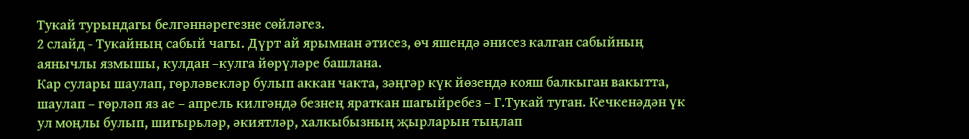Тукай турындагы белгәннәрегезне сөйләгез.
2 слайд - Тукайның сабый чагы. Дүрт ай ярымнан әтисез, өч яшендә әнисез калган сабыйның аянычлы язмышы, кулдан –кулга йөрүләре башлана.
Кар сулары шаулап, гөрләвекләр булып аккан чакта, зәңгәр күк йөзендә кояш балкыган вакытта, шаулап – гөрләп яз ае – апрель килгәндә безнең яраткан шагыйребез – Г.Тукай туган. Кечкенәдән үк ул моңлы булып, шигырьләр, әкиятләр, халкыбызның җырларын тыңлап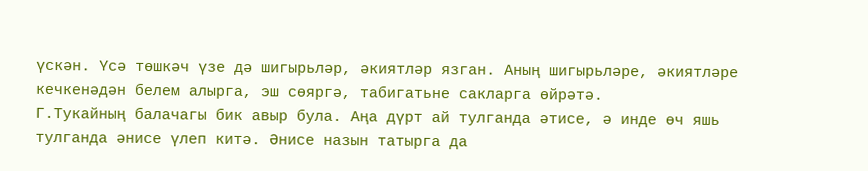үскән. Үсә төшкәч үзе дә шигырьләр, әкиятләр язган. Аның шигырьләре, әкиятләре кечкенәдән белем алырга, эш сөяргә, табигатьне сакларга өйрәтә.
Г.Тукайның балачагы бик авыр була. Аңа дүрт ай тулганда әтисе, ә инде өч яшь тулганда әнисе үлеп китә. Әнисе назын татырга да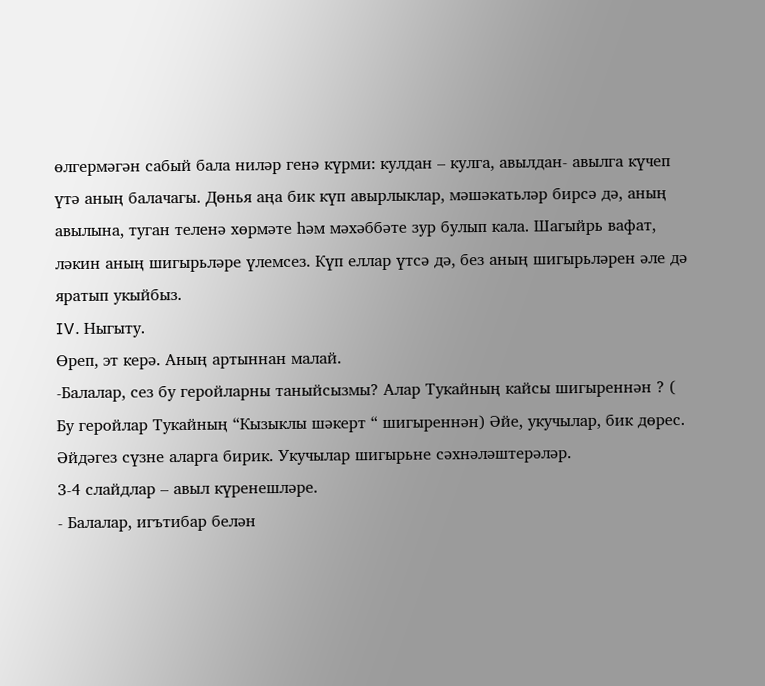өлгермәгән сабый бала ниләр генә күрми: кулдан – кулга, авылдан- авылга күчеп үтә аның балачагы. Дөнья аңа бик күп авырлыклар, мәшәкатьләр бирсә дә, аның авылына, туган теленә хөрмәте һәм мәхәббәте зур булып кала. Шагыйрь вафат, ләкин аның шигырьләре үлемсез. Күп еллар үтсә дә, без аның шигырьләрен әле дә яратып укыйбыз.
IV. Ныгыту.
Өреп, эт керә. Аның артыннан малай.
-Балалар, сез бу геройларны таныйсызмы? Алар Тукайның кайсы шигыреннән ? ( Бу геройлар Тукайның “Кызыклы шәкерт “ шигыреннән) Әйе, укучылар, бик дөрес. Әйдәгез сүзне аларга бирик. Укучылар шигырьне сәхнәләштерәләр.
3-4 слайдлар – авыл күренешләре.
- Балалар, игътибар белән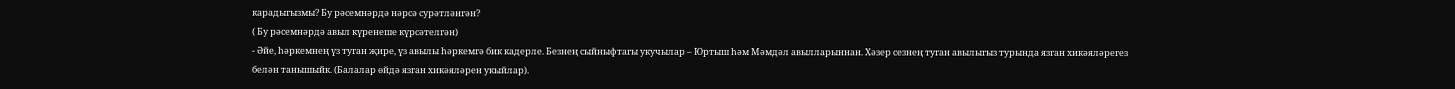карадыгызмы? Бу рәсемнәрдә нәрсә сурәтләнгән?
( Бу рәсемнәрдә авыл күренеше күрсәтелгән)
- Әйе, һәркемнең үз туган җире, үз авылы һәркемгә бик кадерле. Безнең сыйныфтагы укучылар – Юртыш һәм Мәмдәл авылларыннан. Хәзер сезнең туган авылыгыз турында язган хикәяләрегез белән танышыйк. (Балалар өйдә язган хикәяләрен укыйлар).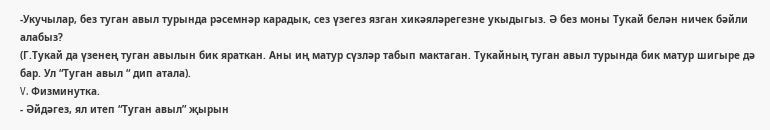-Укучылар, без туган авыл турында рәсемнәр карадык, сез үзегез язган хикәяләрегезне укыдыгыз. Ә без моны Тукай белән ничек бәйли алабыз?
(Г.Тукай да үзенең туган авылын бик яраткан. Аны иң матур сүзләр табып мактаган. Тукайның туган авыл турында бик матур шигыре дә бар. Ул “Туган авыл “ дип атала).
V. Физминутка.
- Әйдәгез, ял итеп “Туган авыл” җырын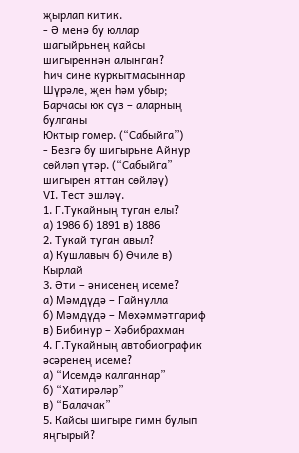җырлап китик.
- Ә менә бу юллар шагыйрьнең кайсы шигыреннән алынган?
Һич сине куркытмасыннар
Шүрәле, җен һәм убыр;
Барчасы юк сүз – аларның булганы
Юктыр гомер. (“Сабыйга”)
- Безгә бу шигырьне Айнур сөйләп үтәр. (“Сабыйга” шигырен яттан сөйләү)
VI. Тест эшләү.
1. Г.Тукайның туган елы?
а) 1986 б) 1891 в) 1886
2. Тукай туган авыл?
а) Кушлавыч б) Өчиле в) Кырлай
3. Әти – әнисенең исеме?
а) Мәмдүдә – Гайнулла
б) Мәмдүдә – Мөхәммәтгариф
в) Бибинур – Хәбибрахман
4. Г.Тукайның автобиографик әсәренең исеме?
а) “Исемдә калганнар”
б) “Хатирәләр”
в) “Балачак”
5. Кайсы шигыре гимн булып яңгырый?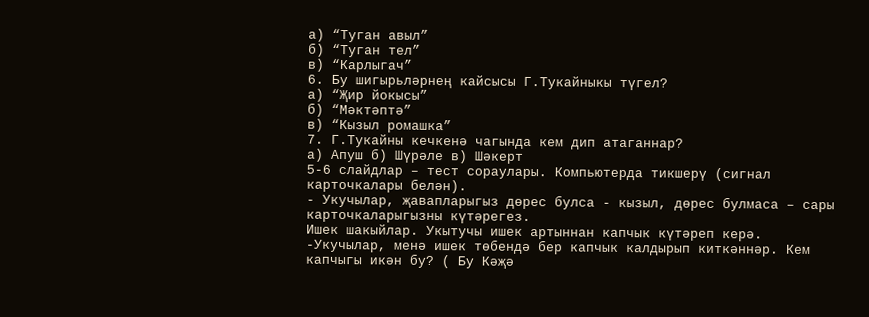а) “Туган авыл”
б) “Туган тел”
в) “Карлыгач”
6. Бу шигырьләрнең кайсысы Г.Тукайныкы түгел?
а) “Җир йокысы”
б) “Мәктәптә”
в) “Кызыл ромашка”
7. Г.Тукайны кечкенә чагында кем дип атаганнар?
а) Апуш б) Шүрәле в) Шәкерт
5-6 слайдлар – тест сораулары. Компьютерда тикшерү (сигнал карточкалары белән).
- Укучылар, җавапларыгыз дөрес булса - кызыл, дөрес булмаса – сары карточкаларыгызны күтәрегез.
Ишек шакыйлар. Укытучы ишек артыннан капчык күтәреп керә.
-Укучылар, менә ишек төбендә бер капчык калдырып киткәннәр. Кем капчыгы икән бу? ( Бу Кәҗә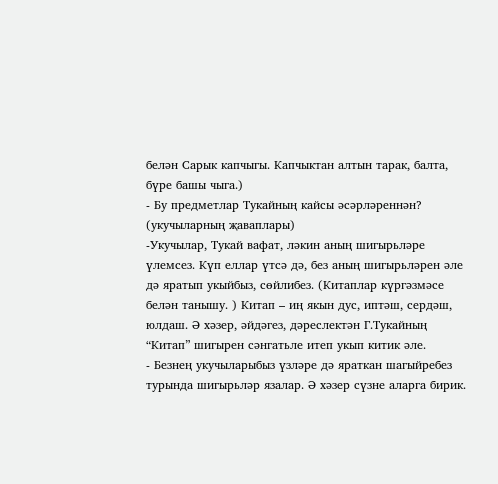белән Сарык капчыгы. Капчыктан алтын тарак, балта, бүре башы чыга.)
- Бу предметлар Тукайның кайсы әсәрләреннән? (укучыларның җаваплары)
-Укучылар, Тукай вафат, ләкин аның шигырьләре үлемсез. Күп еллар үтсә дә, без аның шигырьләрен әле дә яратып укыйбыз, сөйлибез. (Китаплар күргәзмәсе белән танышу. ) Китап – иң якын дус, иптәш, сердәш, юлдаш. Ә хәзер, әйдәгез, дәреслектән Г.Тукайның “Китап” шигырен сәнгатьле итеп укып китик әле.
- Безнең укучыларыбыз үзләре дә яраткан шагыйребез турында шигырьләр язалар. Ә хәзер сүзне аларга бирик.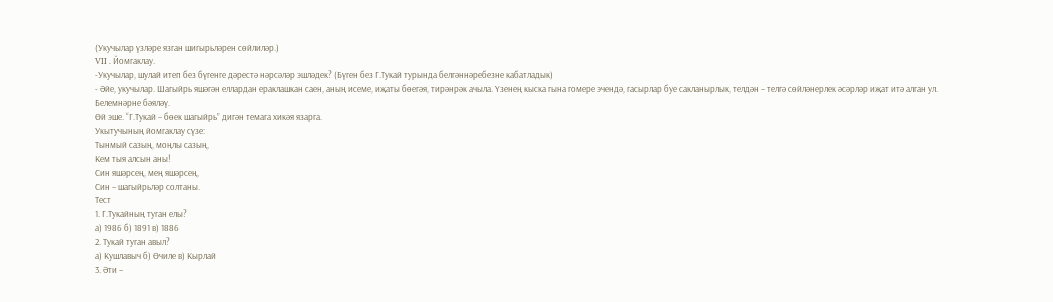(Укучылар үзләре язган шигырьләрен сөйлиләр.)
VII . Йомгаклау.
-Укучылар, шулай итеп без бүгенге дәрестә нәрсәләр эшләдек? (Бүген без Г.Тукай турында белгәннәребезне кабатладык)
- Әйе, укучылар. Шагыйрь яшәгән еллардан ераклашкан саен, аның исеме, иҗаты бөегәя, тирәнрәк ачыла. Үзенең кыска гына гомере эчендә, гасырлар буе сакланырлык, телдән – телгә сөйләнерлек әсәрләр иҗат итә алган ул.
Белемнәрне бәяләү.
Өй эше. “Г.Тукай – бөек шагыйрь” дигән темага хикәя язарга.
Укытучының йомгаклау сүзе:
Тынмый сазың, моңлы сазың,
Кем тыя алсын аны!
Син яшәрсең, мең яшәрсең,
Син – шагыйрьләр солтаны.
Тест
1. Г.Тукайның туган елы?
а) 1986 б) 1891 в) 1886
2. Тукай туган авыл?
а) Кушлавыч б) Өчиле в) Кырлай
3. Әти –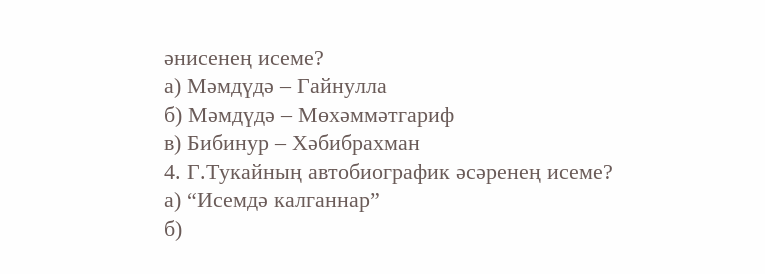әнисенең исеме?
а) Мәмдүдә – Гайнулла
б) Мәмдүдә – Мөхәммәтгариф
в) Бибинур – Хәбибрахман
4. Г.Тукайның автобиографик әсәренең исеме?
а) “Исемдә калганнар”
б)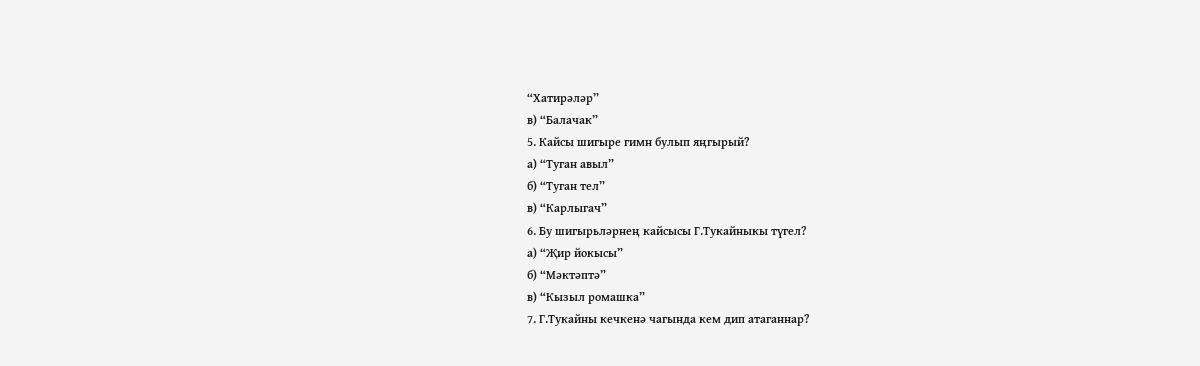“Хатирәләр”
в) “Балачак”
5. Кайсы шигыре гимн булып яңгырый?
а) “Туган авыл”
б) “Туган тел”
в) “Карлыгач”
6. Бу шигырьләрнең кайсысы Г.Тукайныкы түгел?
а) “Җир йокысы”
б) “Мәктәптә”
в) “Кызыл ромашка”
7. Г.Тукайны кечкенә чагында кем дип атаганнар?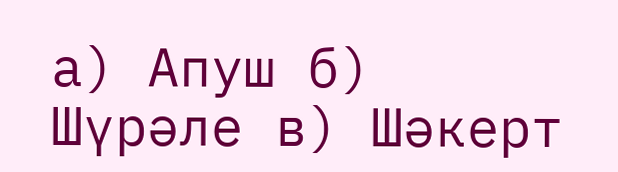а) Апуш б) Шүрәле в) Шәкерт